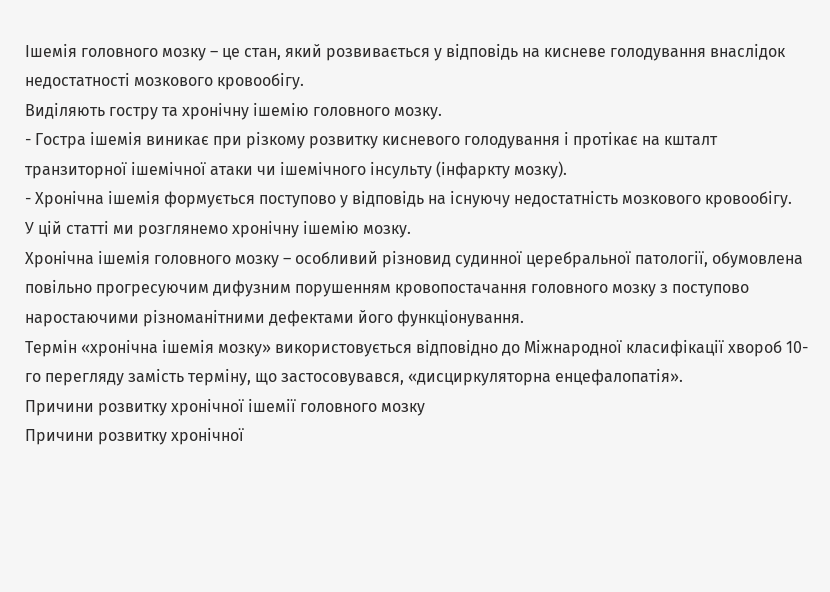Ішемія головного мозку – це стан, який розвивається у відповідь на кисневе голодування внаслідок недостатності мозкового кровообігу.
Виділяють гостру та хронічну ішемію головного мозку.
- Гостра ішемія виникає при різкому розвитку кисневого голодування і протікає на кшталт транзиторної ішемічної атаки чи ішемічного інсульту (інфаркту мозку).
- Хронічна ішемія формується поступово у відповідь на існуючу недостатність мозкового кровообігу.
У цій статті ми розглянемо хронічну ішемію мозку.
Хронічна ішемія головного мозку – особливий різновид судинної церебральної патології, обумовлена повільно прогресуючим дифузним порушенням кровопостачання головного мозку з поступово наростаючими різноманітними дефектами його функціонування.
Термін «хронічна ішемія мозку» використовується відповідно до Міжнародної класифікації хвороб 10-го перегляду замість терміну, що застосовувався, «дисциркуляторна енцефалопатія».
Причини розвитку хронічної ішемії головного мозку
Причини розвитку хронічної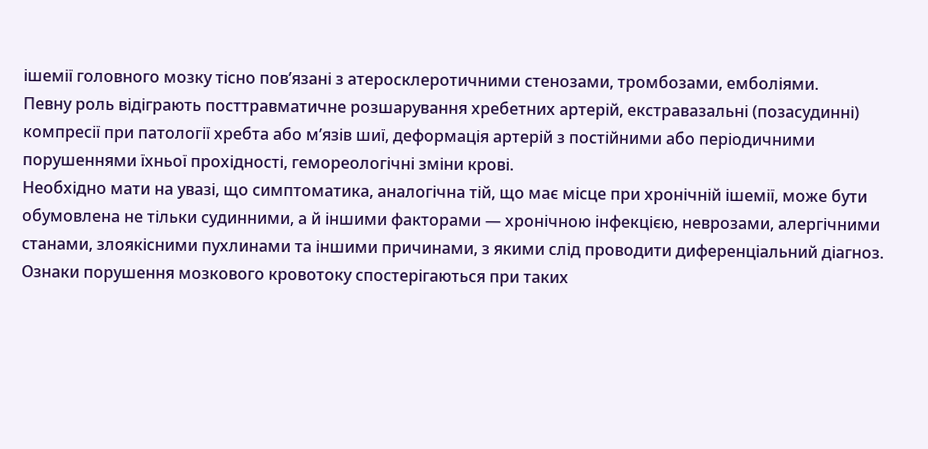ішемії головного мозку тісно пов’язані з атеросклеротичними стенозами, тромбозами, емболіями.
Певну роль відіграють посттравматичне розшарування хребетних артерій, екстравазальні (позасудинні) компресії при патології хребта або м’язів шиї, деформація артерій з постійними або періодичними порушеннями їхньої прохідності, гемореологічні зміни крові.
Необхідно мати на увазі, що симптоматика, аналогічна тій, що має місце при хронічній ішемії, може бути обумовлена не тільки судинними, а й іншими факторами — хронічною інфекцією, неврозами, алергічними станами, злоякісними пухлинами та іншими причинами, з якими слід проводити диференціальний діагноз.
Ознаки порушення мозкового кровотоку спостерігаються при таких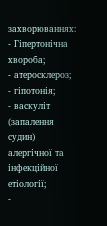захворюваннях:
- Гіпертонічна хвороба;
- атеросклероз;
- гіпотонія;
- васкуліт (запалення судин) алергічної та інфекційної етіології;
-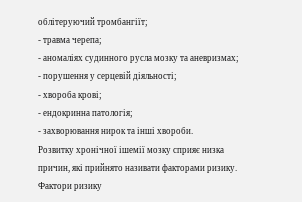облітеруючий тромбангіїт;
- травма черепа;
- аномаліях судинного русла мозку та аневризмах;
- порушення у серцевій діяльності;
- хвороба крові;
- ендокринна патологія;
- захворювання нирок та інші хвороби.
Розвитку хронічної ішемії мозку сприяє низка причин, які прийнято називати факторами ризику.
Фактори ризику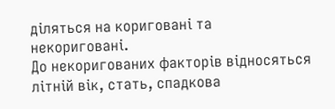діляться на кориговані та некориговані.
До некоригованих факторів відносяться літній вік, стать, спадкова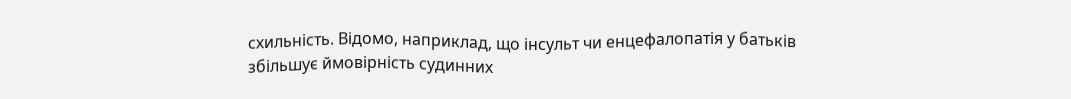схильність. Відомо, наприклад, що інсульт чи енцефалопатія у батьків збільшує ймовірність судинних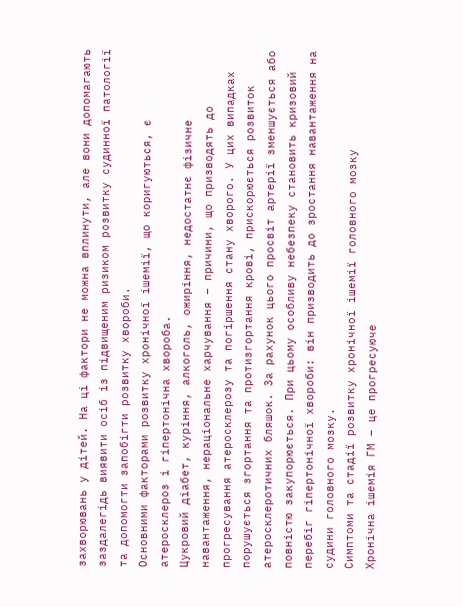захворювань у дітей. На ці фактори не можна вплинути, але вони допомагають заздалегідь виявити осіб із підвищеним ризиком розвитку судинної патології та допомогти запобігти розвитку хвороби.
Основними факторами розвитку хронічної ішемії, що коригуються, є атеросклероз і гіпертонічна хвороба.
Цукровий діабет, куріння, алкоголь, ожиріння, недостатнє фізичне навантаження, нераціональне харчування – причини, що призводять до прогресування атеросклерозу та погіршення стану хворого. У цих випадках порушується згортання та протизгортання крові, прискорюється розвиток атеросклеротичних бляшок. За рахунок цього просвіт артерії зменшується або повністю закупорюється. При цьому особливу небезпеку становить кризовий перебіг гіпертонічної хвороби: він призводить до зростання навантаження на судини головного мозку.
Симптоми та стадії розвитку хронічної ішемії головного мозку
Хронічна ішемія ГМ – це прогресуюче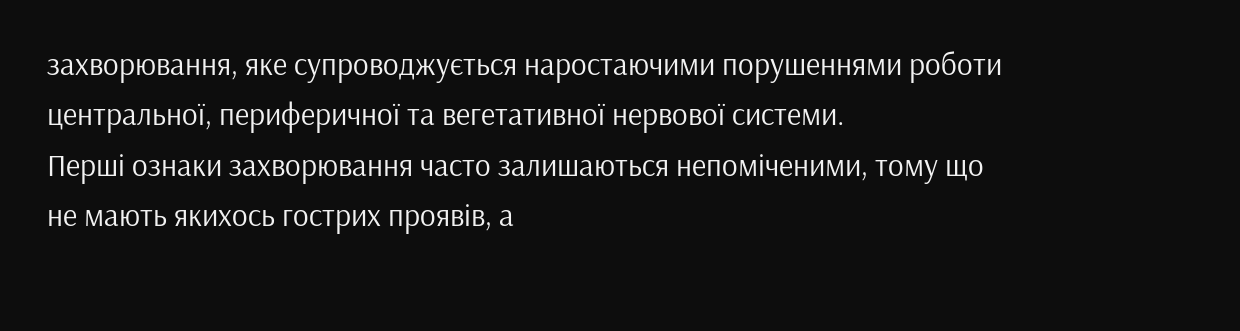захворювання, яке супроводжується наростаючими порушеннями роботи центральної, периферичної та вегетативної нервової системи.
Перші ознаки захворювання часто залишаються непоміченими, тому що не мають якихось гострих проявів, а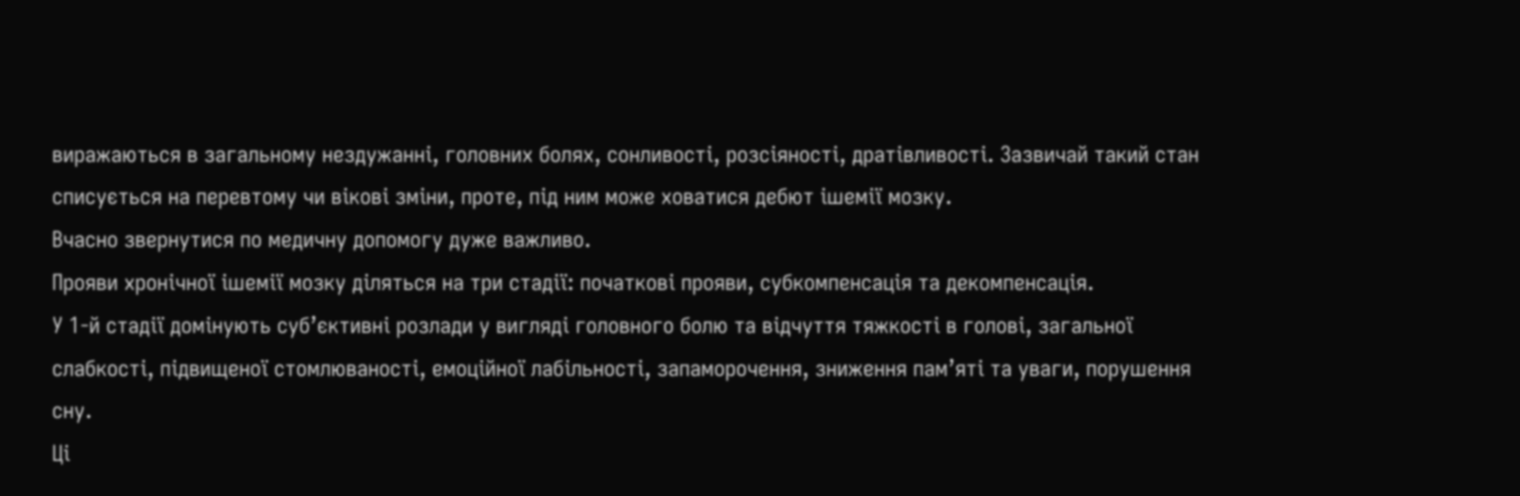виражаються в загальному нездужанні, головних болях, сонливості, розсіяності, дратівливості. Зазвичай такий стан списується на перевтому чи вікові зміни, проте, під ним може ховатися дебют ішемії мозку.
Вчасно звернутися по медичну допомогу дуже важливо.
Прояви хронічної ішемії мозку діляться на три стадії: початкові прояви, субкомпенсація та декомпенсація.
У 1-й стадії домінують суб’єктивні розлади у вигляді головного болю та відчуття тяжкості в голові, загальної слабкості, підвищеної стомлюваності, емоційної лабільності, запаморочення, зниження пам’яті та уваги, порушення сну.
Ці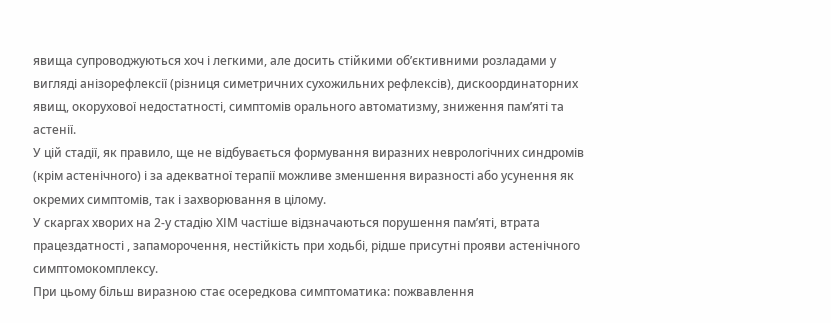явища супроводжуються хоч і легкими, але досить стійкими об’єктивними розладами у вигляді анізорефлексії (різниця симетричних сухожильних рефлексів), дискоординаторних явищ, окорухової недостатності, симптомів орального автоматизму, зниження пам’яті та астенії.
У цій стадії, як правило, ще не відбувається формування виразних неврологічних синдромів (крім астенічного) і за адекватної терапії можливе зменшення виразності або усунення як окремих симптомів, так і захворювання в цілому.
У скаргах хворих на 2-у стадію ХІМ частіше відзначаються порушення пам’яті, втрата працездатності , запаморочення, нестійкість при ходьбі, рідше присутні прояви астенічного симптомокомплексу.
При цьому більш виразною стає осередкова симптоматика: пожвавлення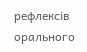рефлексів орального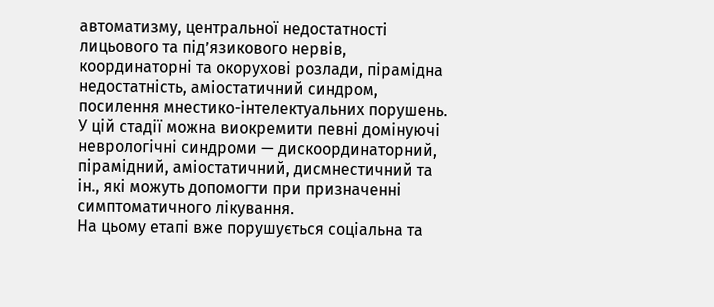автоматизму, центральної недостатності лицьового та під’язикового нервів, координаторні та окорухові розлади, пірамідна недостатність, аміостатичний синдром, посилення мнестико-інтелектуальних порушень.
У цій стадії можна виокремити певні домінуючі неврологічні синдроми — дискоординаторний, пірамідний, аміостатичний, дисмнестичний та ін., які можуть допомогти при призначенні симптоматичного лікування.
На цьому етапі вже порушується соціальна та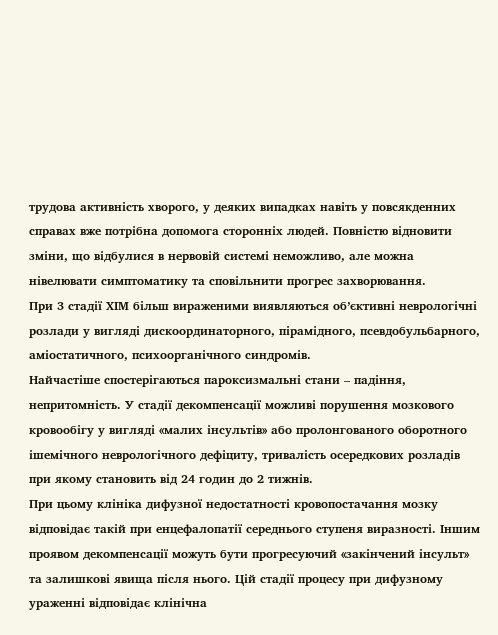трудова активність хворого, у деяких випадках навіть у повсякденних справах вже потрібна допомога сторонніх людей. Повністю відновити зміни, що відбулися в нервовій системі неможливо, але можна нівелювати симптоматику та сповільнити прогрес захворювання.
При 3 стадії ХІМ більш вираженими виявляються об’єктивні неврологічні розлади у вигляді дискоординаторного, пірамідного, псевдобульбарного, аміостатичного, психоорганічного синдромів.
Найчастіше спостерігаються пароксизмальні стани – падіння, непритомність. У стадії декомпенсації можливі порушення мозкового кровообігу у вигляді «малих інсультів» або пролонгованого оборотного ішемічного неврологічного дефіциту, тривалість осередкових розладів при якому становить від 24 годин до 2 тижнів.
При цьому клініка дифузної недостатності кровопостачання мозку відповідає такій при енцефалопатії середнього ступеня виразності. Іншим проявом декомпенсації можуть бути прогресуючий «закінчений інсульт» та залишкові явища після нього. Цій стадії процесу при дифузному ураженні відповідає клінічна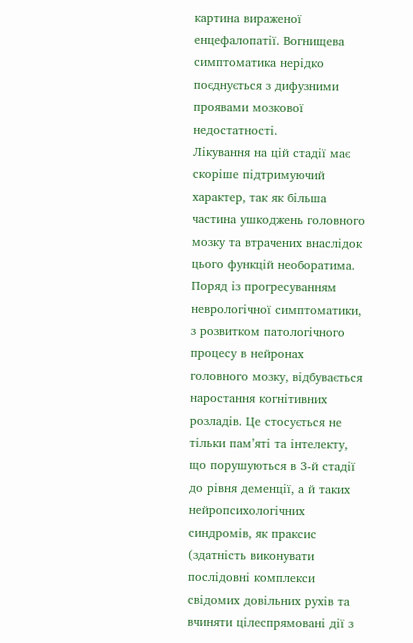картина вираженої енцефалопатії. Вогнищева симптоматика нерідко поєднується з дифузними проявами мозкової недостатності.
Лікування на цій стадії має скоріше підтримуючий характер, так як більша частина ушкоджень головного мозку та втрачених внаслідок цього функцій необоратима.
Поряд із прогресуванням неврологічної симптоматики, з розвитком патологічного процесу в нейронах головного мозку, відбувається наростання когнітивних розладів. Це стосується не тільки пам’яті та інтелекту, що порушуються в 3-й стадії до рівня деменції, а й таких нейропсихологічних синдромів, як праксис (здатність виконувати послідовні комплекси свідомих довільних рухів та вчиняти цілеспрямовані дії з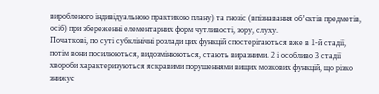виробленого індивідуальною практикою плану) та гнозіс (впізнавання об’єктів предметів, осіб) при збереженні елементарних форм чутливості, зору, слуху.
Початкові, по суті субклінічні розлади цих функцій спостерігаються вже в 1-й стадії, потім вони посилюються, видозмінюються, стають виразними. 2 і особливо 3 стадії хвороби характеризуються яскравими порушеннями вищих мозкових функцій, що різко знижує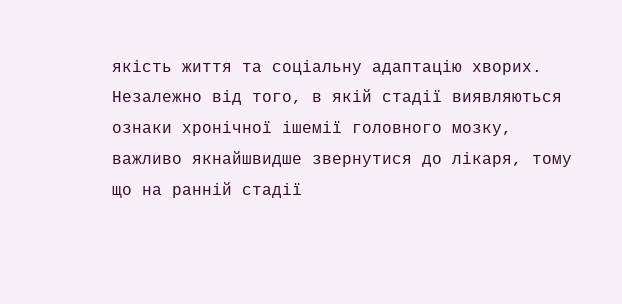якість життя та соціальну адаптацію хворих.
Незалежно від того, в якій стадії виявляються ознаки хронічної ішемії головного мозку, важливо якнайшвидше звернутися до лікаря, тому що на ранній стадії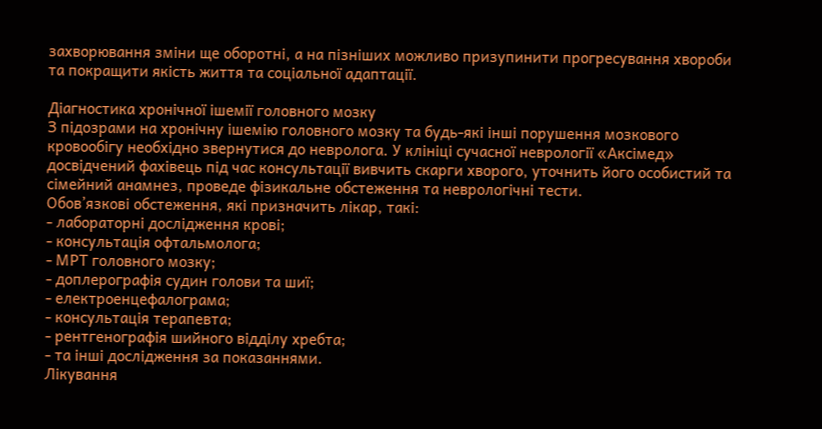захворювання зміни ще оборотні, а на пізніших можливо призупинити прогресування хвороби та покращити якість життя та соціальної адаптації.

Діагностика хронічної ішемії головного мозку
З підозрами на хронічну ішемію головного мозку та будь-які інші порушення мозкового кровообігу необхідно звернутися до невролога. У клініці сучасної неврології «Аксімед» досвідчений фахівець під час консультації вивчить скарги хворого, уточнить його особистий та сімейний анамнез, проведе фізикальне обстеження та неврологічні тести.
Обов’язкові обстеження, які призначить лікар, такі:
- лабораторні дослідження крові;
- консультація офтальмолога;
- МРТ головного мозку;
- доплерографія судин голови та шиї;
- електроенцефалограма;
- консультація терапевта;
- рентгенографія шийного відділу хребта;
- та інші дослідження за показаннями.
Лікування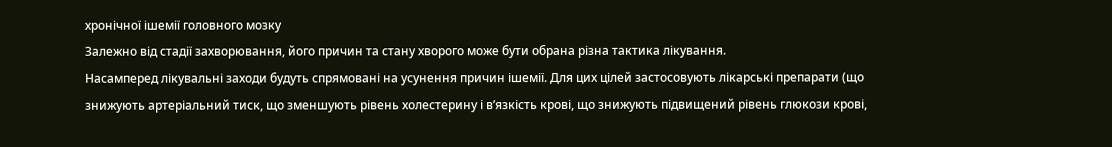хронічної ішемії головного мозку
Залежно від стадії захворювання, його причин та стану хворого може бути обрана різна тактика лікування.
Насамперед лікувальні заходи будуть спрямовані на усунення причин ішемії. Для цих цілей застосовують лікарські препарати (що знижують артеріальний тиск, що зменшують рівень холестерину і в’язкість крові, що знижують підвищений рівень глюкози крові,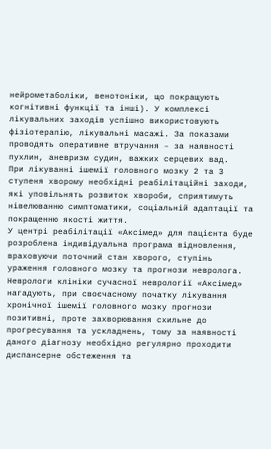нейрометаболіки, венотоніки, що покращують когнітивні функції та інші). У комплексі лікувальних заходів успішно використовують фізіотерапію, лікувальні масажі. За показами проводять оперативне втручання – за наявності пухлин, аневризм судин, важких серцевих вад.
При лікуванні ішемії головного мозку 2 та 3 ступеня хворому необхідні реабілітаційні заходи, які уповільнять розвиток хвороби, сприятимуть нівелюванню симптоматики, соціальній адаптації та покращенню якості життя.
У центрі реабілітації «Аксімед» для пацієнта буде розроблена індивідуальна програма відновлення, враховуючи поточний стан хворого, ступінь ураження головного мозку та прогнози невролога.
Неврологи клініки сучасної неврології «Аксімед» нагадують, при своєчасному початку лікування хронічної ішемії головного мозку прогнози позитивні, проте захворювання схильне до прогресування та ускладнень, тому за наявності даного діагнозу необхідно регулярно проходити диспансерне обстеження та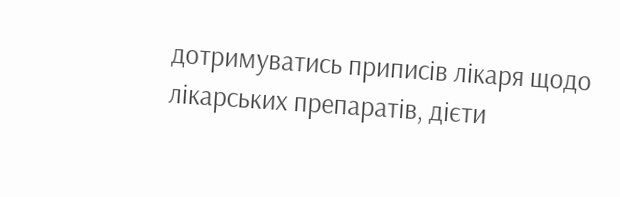дотримуватись приписів лікаря щодо лікарських препаратів, дієти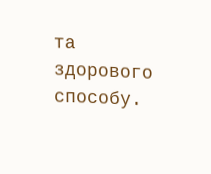та здорового способу.